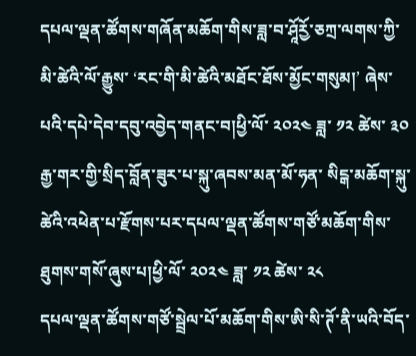དཔལ་ལྡན་ཚོགས་གཞོན་མཆོག་གིས་ཟླ་བ་ཤཱོརྱོ་ཅཀྲ་ལགས་ཀྱི་མི་ཚེའི་ལོ་རྒྱུས་ ‘རང་གི་མི་ཚེའི་མཐོང་ཐོས་མྱོང་གསུམ།’ ཞེས་པའི་དཔེ་དེབ་དབུ་འབྱེད་གནང་བ།ཕྱི་ལོ་ ༢༠༢༤ ཟླ་ ༡༢ ཚེས་ ༣༠
རྒྱ་གར་གྱི་སྲིད་བློན་ཟུར་པ་སྐུ་ཞབས་མན་མོ་ཧན་ སིངྒ་མཆོག་སྐུ་ཚེའི་འཕེན་པ་རྫོགས་པར་དཔལ་ལྡན་ཚོགས་གཙོ་མཆོག་གིས་ཐུགས་གསོ་ཞུས་པ།ཕྱི་ལོ་ ༢༠༢༤ ཟླ་ ༡༢ ཚེས་ ༢༨
དཔལ་ལྡན་ཚོགས་གཙོ་སྦྲེལ་པོ་མཆོག་གིས་ཨི་སི་ཊོ་ནི་ཡའི་བོད་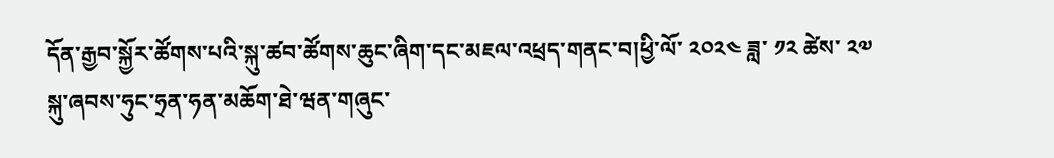དོན་རྒྱབ་སྐྱོར་ཚོགས་པའི་སྐུ་ཚབ་ཚོགས་ཆུང་ཞིག་དང་མཇལ་འཕྲད་གནང་བ།ཕྱི་ལོ་ ༢༠༢༤ ཟླ་ ༡༢ ཚེས་ ༢༧
སྐུ་ཞབས་ཧུང་ཧྲན་ཧན་མཆོག་ཐེ་ཝན་གཞུང་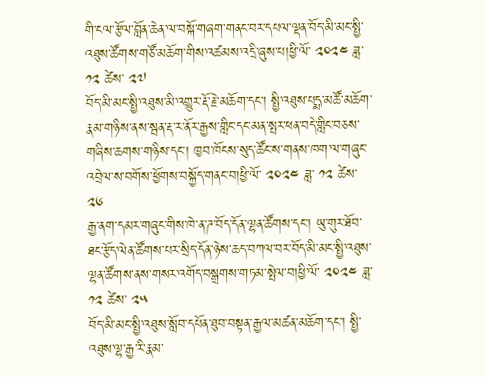གི་ངལ་རྩོལ་བློན་ཆེན་ལ་བསྐོ་གཞག་གནང་བར་དཔལ་ལྡན་བོད་མི་མང་སྤྱི་འཐུས་ཚོགས་གཙོ་མཆོག་གིས་འཚམས་འདྲི་ཞུས་པ།ཕྱི་ལོ་ ༢༠༢༤ ཟླ་ ༡༢ ཚེས་ ༢༧
བོད་མི་མང་སྤྱི་འཐུས་མི་འགྱུར་རྡོ་རྗེ་མཆོག་དང་། སྤྱི་འཐུས་པདྨ་མཚོ་མཆོག་རྣམ་གཉིས་ནས་སྦན་རྡ་ར་ནོར་རྒྱས་གླིང་དང་མན་སྤར་ཕན་བདེ་གླིང་བཅས་གཞིས་ཆགས་གཉིས་དང་། ཁྱབ་ཁོངས་སུད་ཚོང་ས་གནས་ཁག་ལ་གཞུང་འབྲེལ་ས་བགོས་ཕྱོགས་བསྐྱོད་གནང་བ།ཕྱི་ལོ་ ༢༠༢༤ ཟླ་ ༡༢ ཚེས་ ༢༦
རྒྱ་ནག་དམར་གཞུང་གིས་ཁེ་ན་ཌ་བོད་དོན་ལྷན་ཚོགས་དང་། ཡུ་གུར་ཐོབ་ཐང་རྩོད་ལེན་ཚོགས་པར་སྲིད་དོན་ཉེས་ཆད་བཀལ་བར་བོད་མི་མང་སྤྱི་འཐུས་ལྷན་ཚོགས་ནས་གསར་འགོད་བསྒྲགས་གཏམ་སྤེལ་བ།ཕྱི་ལོ་ ༢༠༢༤ ཟླ་ ༡༢ ཚེས་ ༢༥
བོད་མི་མང་སྤྱི་འཐུས་སློབ་དཔོན་ཐུབ་བསྟན་རྒྱལ་མཚན་མཆོག་དང་། སྤྱི་འཐུས་ལྷ་རྒྱ་རི་རྣམ་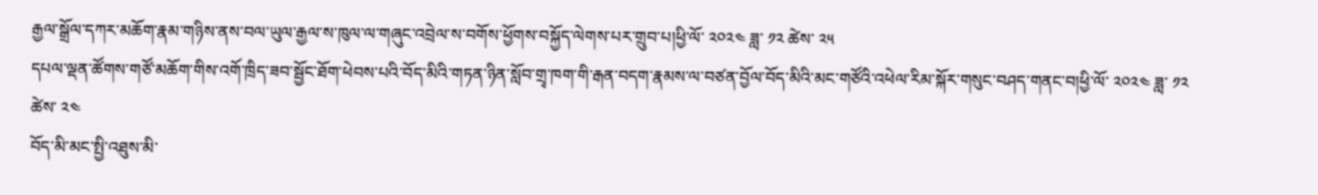རྒྱལ་སྒྲོལ་དཀར་མཆོག་རྣམ་གཉིས་ནས་བལ་ཡུལ་རྒྱལ་ས་ཁུལ་ལ་གཞུང་འབྲེལ་ས་བགོས་ཕྱོགས་བསྐྱོད་ལེགས་པར་གྲུབ་པ།ཕྱི་ལོ་ ༢༠༢༤ ཟླ་ ༡༢ ཚེས་ ༢༥
དཔལ་ལྡན་ཚོགས་གཙོ་མཆོག་གིས་འགོ་ཁྲིད་ཟབ་སྦྱོང་ཐོག་ཕེབས་པའི་བོད་མིའི་གཏན་ཉིན་སློབ་གྲྭ་ཁག་གི་རྒན་བདག་རྣམས་ལ་བཙན་བྱོལ་བོད་མིའི་མང་གཙོའི་འཕེལ་རིམ་སྐོར་གསུང་བཤད་གནང་བ།ཕྱི་ལོ་ ༢༠༢༤ ཟླ་ ༡༢ ཚེས་ ༢༤
བོད་མི་མང་སྤྱི་འཐུས་མི་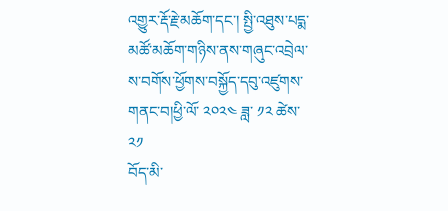འགྱུར་རྡོ་རྗེ་མཆོག་དང་། སྤྱི་འཐུས་པདྨ་མཚོ་མཆོག་གཉིས་ནས་གཞུང་འབྲེལ་ས་བགོས་ཕྱོགས་བསྐྱོད་དབུ་འཛུགས་གནང་བ།ཕྱི་ལོ་ ༢༠༢༤ ཟླ་ ༡༢ ཚེས་ ༢༡
བོད་མི་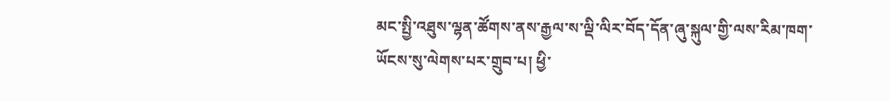མང་སྤྱི་འཐུས་ལྷན་ཚོགས་ནས་རྒྱལ་ས་ལྡི་ལིར་བོད་དོན་ཞུ་སྐུལ་གྱི་ལས་རིམ་ཁག་ཡོངས་སུ་ལེགས་པར་གྲུབ་པ། ཕྱི་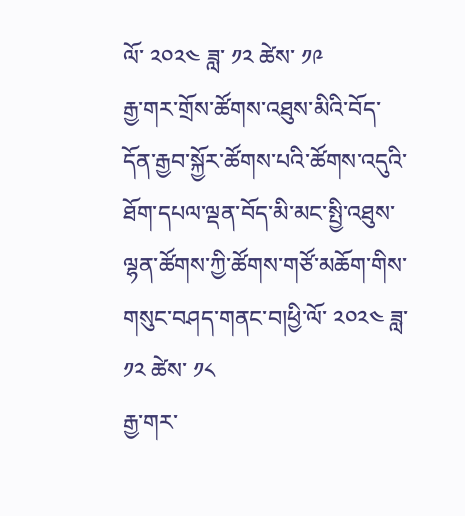ལོ་ ༢༠༢༤ ཟླ་ ༡༢ ཚེས་ ༡༩
རྒྱ་གར་གྲོས་ཚོགས་འཐུས་མིའི་བོད་དོན་རྒྱབ་སྐྱོར་ཚོགས་པའི་ཚོགས་འདུའི་ཐོག་དཔལ་ལྡན་བོད་མི་མང་སྤྱི་འཐུས་ལྷན་ཚོགས་ཀྱི་ཚོགས་གཙོ་མཆོག་གིས་གསུང་བཤད་གནང་བ།ཕྱི་ལོ་ ༢༠༢༤ ཟླ་ ༡༢ ཚེས་ ༡༨
རྒྱ་གར་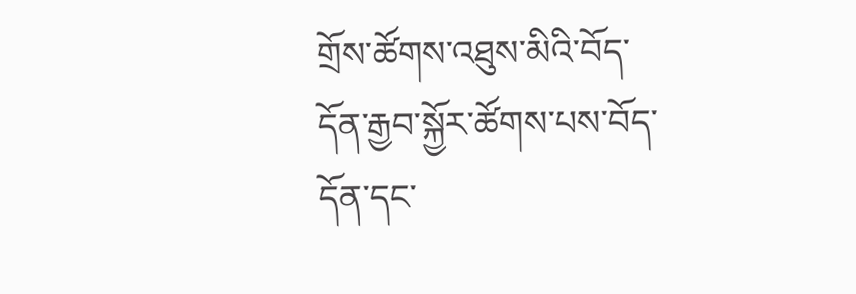གྲོས་ཚོགས་འཐུས་མིའི་བོད་དོན་རྒྱབ་སྐྱོར་ཚོགས་པས་བོད་དོན་དང་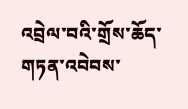འབྲེལ་བའི་གྲོས་ཆོད་གཏན་འབེབས་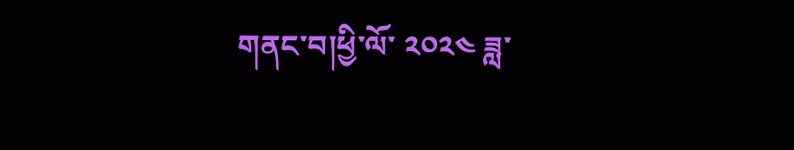གནང་བ།ཕྱི་ལོ་ ༢༠༢༤ ཟླ་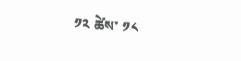༡༢ ཚེས་ ༡༨